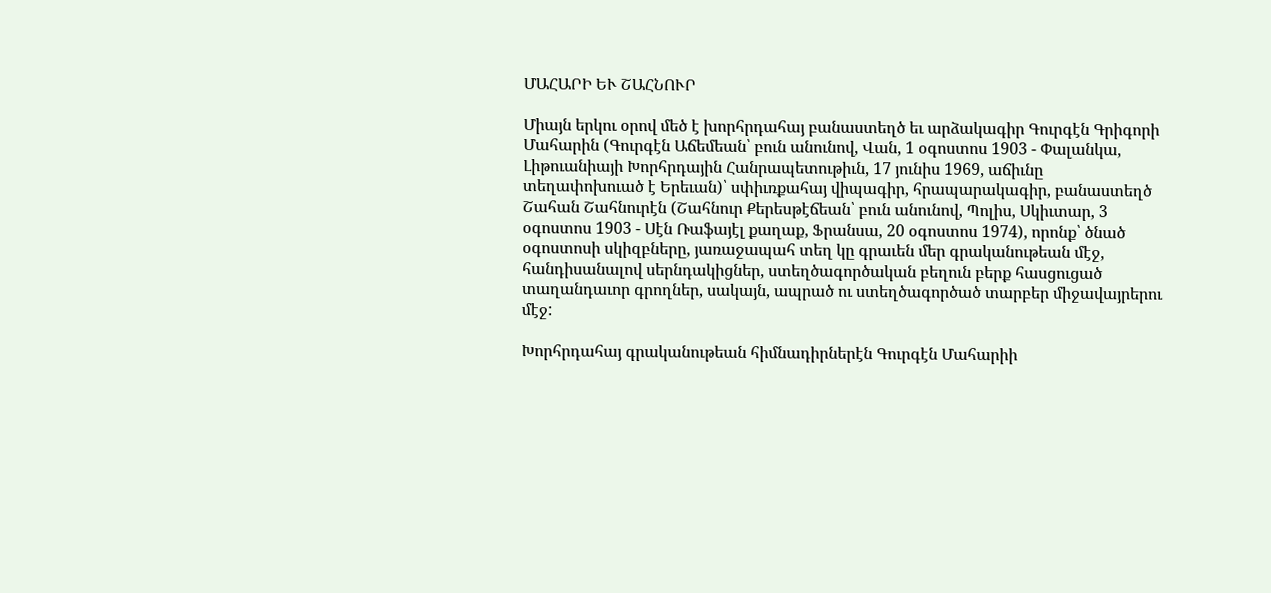ՄԱՀԱՐԻ ԵՒ ՇԱՀՆՈՒՐ

Միայն երկու օրով մեծ է խորհրդահայ բանաստեղծ եւ արձակագիր Գուրգէն Գրիգորի Մահարին (Գուրգէն Աճեմեան՝ բուն անունով, Վան, 1 օգոստոս 1903 - Փալանկա, Լիթուանիայի Խորհրդային Հանրապետութիւն, 17 յունիս 1969, աճիւնը տեղափոխուած է Երեւան)՝ սփիւռքահայ վիպագիր, հրապարակագիր, բանաստեղծ Շահան Շահնուրէն (Շահնուր Քերեսթէճեան՝ բուն անունով, Պոլիս, Սկիւտար, 3 օգոստոս 1903 - Սէն Ռաֆայէլ քաղաք, Ֆրանսա, 20 օգոստոս 1974), որոնք՝ ծնած օգոստոսի սկիզբները, յառաջապահ տեղ կը գրաւեն մեր գրականութեան մէջ, հանդիսանալով սերնդակիցներ, ստեղծագործական բեղուն բերք հասցուցած տաղանդաւոր գրողներ, սակայն, ապրած ու ստեղծագործած տարբեր միջավայրերու մէջ:

Խորհրդահայ գրականութեան հիմնադիրներէն Գուրգէն Մահարիի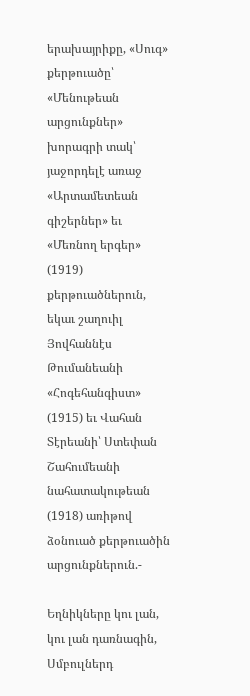երախայրիքը, «Սուգ» քերթուածը՝ «Մենութեան արցունքներ» խորագրի տակ՝ յաջորդելէ առաջ «Արտամետեան գիշերներ» եւ «Մեռնող երգեր» (1919) քերթուածներուն, եկաւ շաղուիլ Յովհաննէս Թումանեանի «Հոգեհանգիստ» (1915) եւ Վահան Տէրեանի՝ Ստեփան Շահումեանի նահատակութեան (1918) առիթով ձօնուած քերթուածին արցունքներուն.-

Եղնիկները կու լան, կու լան դառնագին,
Սմբուլներդ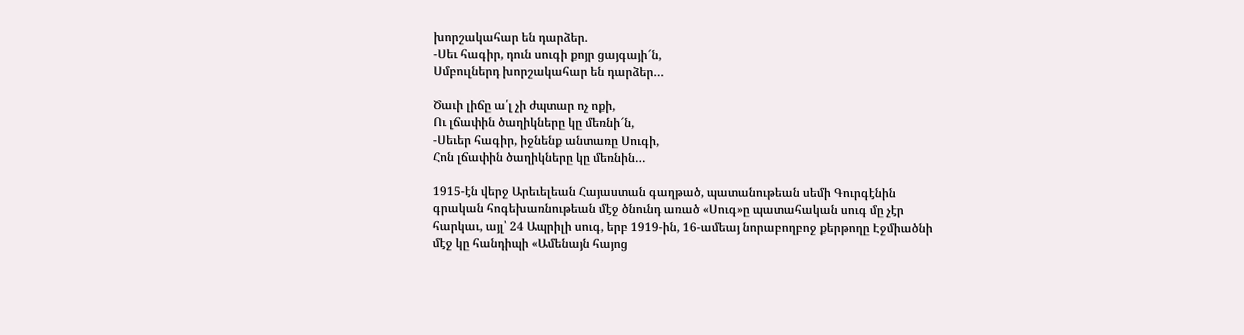խորշակահար են դարձեր.
-Սեւ հագիր, դուն սուգի քոյր ցայգայի՜ն,
Սմբուլներդ խորշակահար են դարձեր…

Ծաւի լիճը ա՛լ չի ժպտար ոչ ոքի,
Ու լճափին ծաղիկները կը մեռնի՜ն,
-Սեւեր հագիր, իջնենք անտառը Սուգի,
Հոն լճափին ծաղիկները կը մեռնին…

1915-էն վերջ Արեւելեան Հայաստան գաղթած, պատանութեան սեմի Գուրգէնին գրական հոգեխառնութեան մէջ ծնունդ առած «Սուգ»ը պատահական սուգ մը չէր հարկաւ, այլ՝ 24 Ապրիլի սուգ, երբ 1919-ին, 16-ամեայ նորաբողբոջ քերթողը Էջմիածնի մէջ կը հանդիպի «Ամենայն հայոց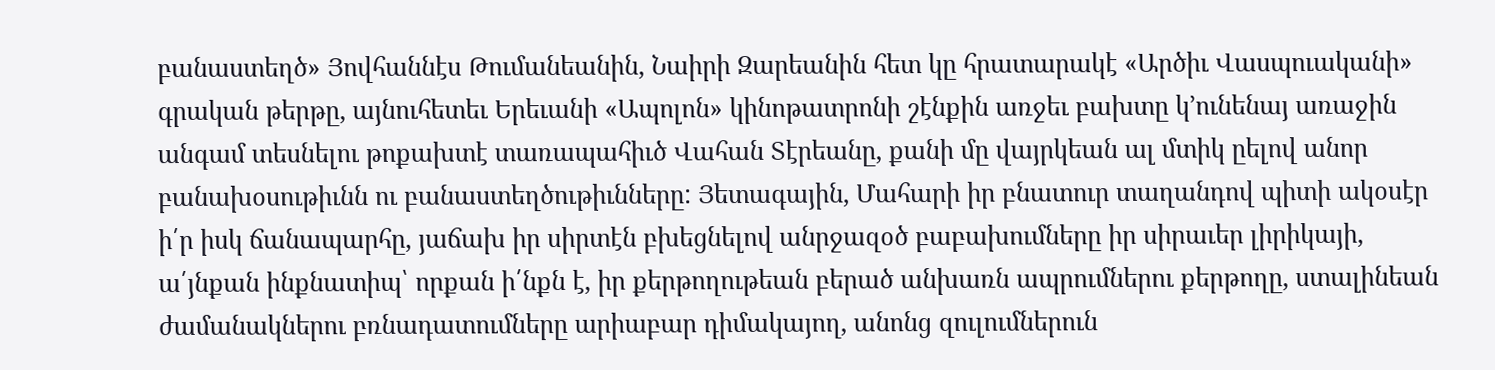բանաստեղծ» Յովհաննէս Թումանեանին, Նաիրի Զարեանին հետ կը հրատարակէ «Արծիւ Վասպուականի» գրական թերթը, այնուհետեւ Երեւանի «Ապոլոն» կինոթատրոնի շէնքին առջեւ բախտը կ՚ունենայ առաջին անգամ տեսնելու թոքախտէ տառապահիւծ Վահան Տէրեանը, քանի մը վայրկեան ալ մտիկ ըելով անոր բանախօսութիւնն ու բանաստեղծութիւնները: Յետագային, Մահարի իր բնատուր տաղանդով պիտի ակօսէր ի՛ր իսկ ճանապարհը, յաճախ իր սիրտէն բխեցնելով անրջազօծ բաբախումները իր սիրաւեր լիրիկայի, ա՛յնքան ինքնատիպ՝ որքան ի՛նքն է, իր քերթողութեան բերած անխառն ապրումներու քերթողը, ստալինեան ժամանակներու բռնադատումները արիաբար դիմակայող, անոնց զուլումներուն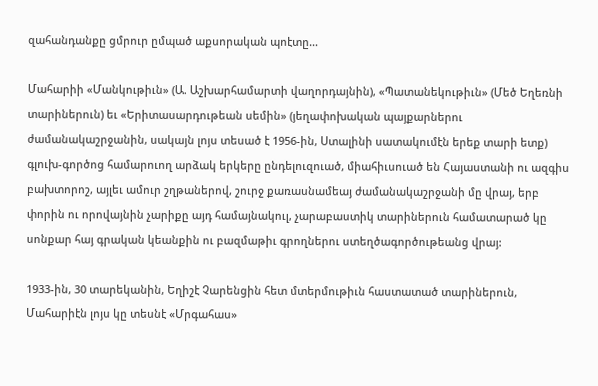զահանդանքը ցմրուր ըմպած աքսորական պոէտը…

Մահարիի «Մանկութիւն» (Ա. Աշխարհամարտի վաղորդայնին), «Պատանեկութիւն» (Մեծ Եղեռնի տարիներուն) եւ «Երիտասարդութեան սեմին» (յեղափոխական պայքարներու ժամանակաշրջանին, սակայն լոյս տեսած է 1956-ին, Ստալինի սատակումէն երեք տարի ետք) գլուխ-գործոց համարուող արձակ երկերը ընդելուզուած, միահիւսուած են Հայաստանի ու ազգիս բախտորոշ, այլեւ ամուր շղթաներով, շուրջ քառասնամեայ ժամանակաշրջանի մը վրայ, երբ փորին ու որովայնին չարիքը այդ համայնակուլ, չարաբաստիկ տարիներուն համատարած կը սոնքար հայ գրական կեանքին ու բազմաթիւ գրողներու ստեղծագործութեանց վրայ:

1933-ին, 30 տարեկանին, Եղիշէ Չարենցին հետ մտերմութիւն հաստատած տարիներուն, Մահարիէն լոյս կը տեսնէ «Մրգահաս»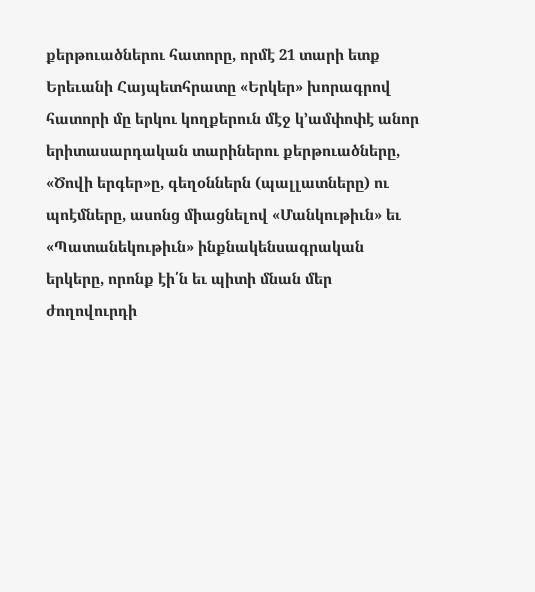քերթուածներու հատորը, որմէ 21 տարի ետք Երեւանի Հայպետհրատը «Երկեր» խորագրով հատորի մը երկու կողքերուն մէջ կ՚ամփոփէ անոր երիտասարդական տարիներու քերթուածները, «Ծովի երգեր»ը, գեղօններն (պալլատները) ու պոէմները, ասոնց միացնելով «Մանկութիւն» եւ «Պատանեկութիւն» ինքնակենսագրական երկերը, որոնք էի՛ն եւ պիտի մնան մեր ժողովուրդի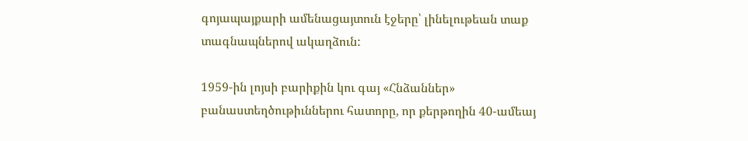գոյապայքարի ամենացայտուն էջերը՝ լինելութեան տաք տագնապներով ակաղձուն:

1959-ին լոյսի բարիքին կու գայ «Հնձաններ» բանաստեղծութիւններու հատորը, որ քերթողին 40-ամեայ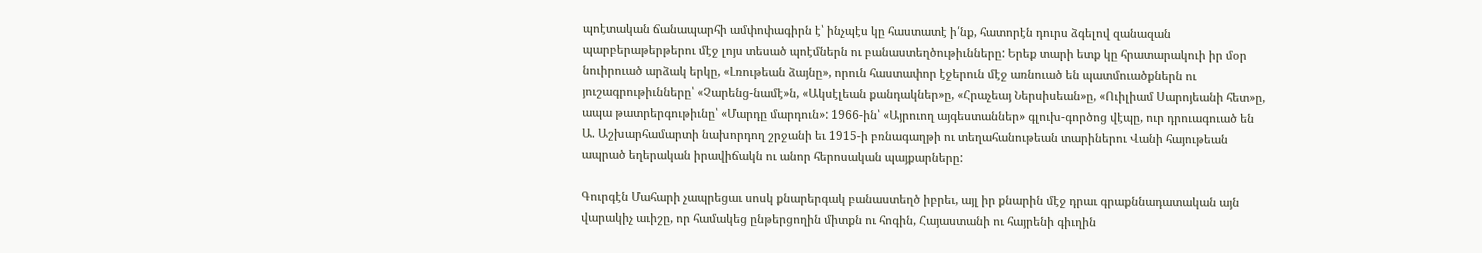պոէտական ճանապարհի ամփոփագիրն է՝ ինչպէս կը հաստատէ ի՛նք, հատորէն դուրս ձգելով զանազան պարբերաթերթերու մէջ լոյս տեսած պոէմներն ու բանաստեղծութիւնները: Երեք տարի ետք կը հրատարակուի իր մօր նուիրուած արձակ երկը, «Լռութեան ձայնը», որուն հաստափոր էջերուն մէջ առնուած են պատմուածքներն ու յուշագրութիւնները՝ «Չարենց-նամէ»ն, «Ակսէլեան քանդակներ»ը, «Հրաչեայ Ներսիսեան»ը, «Ուիլիամ Սարոյեանի հետ»ը, ապա թատրերգութիւնը՝ «Մարդը մարդուն»: 1966-ին՝ «Այրուող այգեստաններ» գլուխ-գործոց վէպը, ուր դրուագուած են Ա. Աշխարհամարտի նախորդող շրջանի եւ 1915-ի բռնագաղթի ու տեղահանութեան տարիներու Վանի հայութեան ապրած եղերական իրավիճակն ու անոր հերոսական պայքարները:

Գուրգէն Մահարի չապրեցաւ սոսկ քնարերգակ բանաստեղծ իբրեւ, այլ իր քնարին մէջ դրաւ գրաքննադատական այն վարակիչ աւիշը, որ համակեց ընթերցողին միտքն ու հոգին, Հայաստանի ու հայրենի գիւղին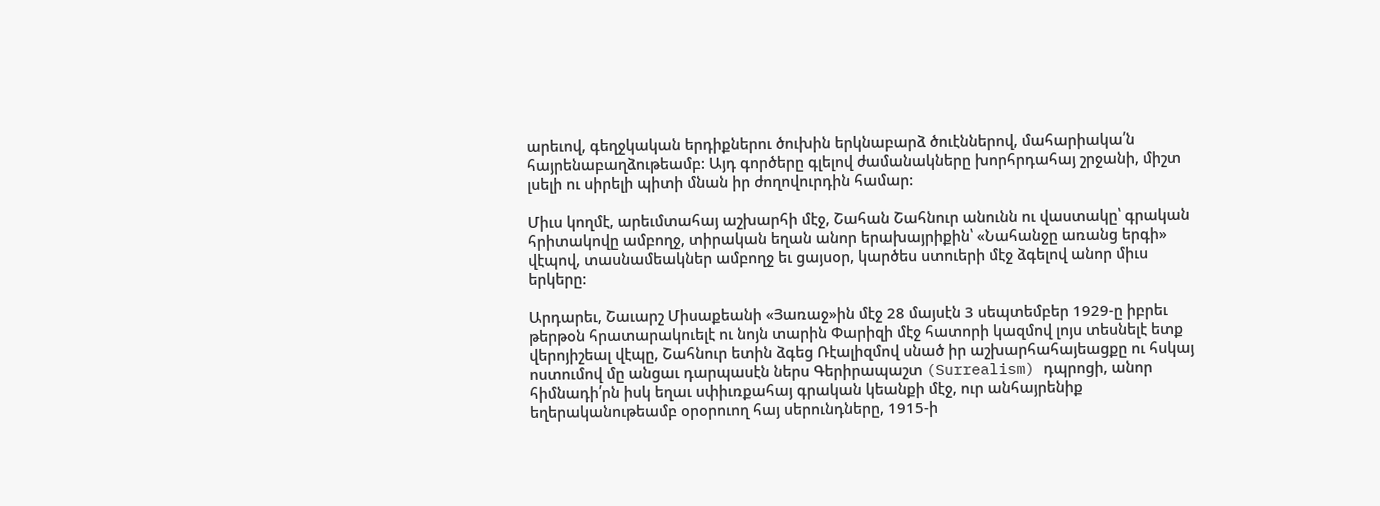արեւով, գեղջկական երդիքներու ծուխին երկնաբարձ ծուէններով, մահարիակա՛ն հայրենաբաղձութեամբ: Այդ գործերը գլելով ժամանակները խորհրդահայ շրջանի, միշտ լսելի ու սիրելի պիտի մնան իր ժողովուրդին համար:

Միւս կողմէ, արեւմտահայ աշխարհի մէջ, Շահան Շահնուր անունն ու վաստակը՝ գրական հրիտակովը ամբողջ, տիրական եղան անոր երախայրիքին՝ «Նահանջը առանց երգի» վէպով, տասնամեակներ ամբողջ եւ ցայսօր, կարծես ստուերի մէջ ձգելով անոր միւս երկերը:

Արդարեւ, Շաւարշ Միսաքեանի «Յառաջ»ին մէջ 28 մայսէն 3 սեպտեմբեր 1929-ը իբրեւ թերթօն հրատարակուելէ ու նոյն տարին Փարիզի մէջ հատորի կազմով լոյս տեսնելէ ետք վերոյիշեալ վէպը, Շահնուր ետին ձգեց Ռէալիզմով սնած իր աշխարհահայեացքը ու հսկայ ոստումով մը անցաւ դարպասէն ներս Գերիրապաշտ (Surrealism) դպրոցի, անոր հիմնադի՛րն իսկ եղաւ սփիւռքահայ գրական կեանքի մէջ, ուր անհայրենիք եղերականութեամբ օրօրուող հայ սերունդները, 1915-ի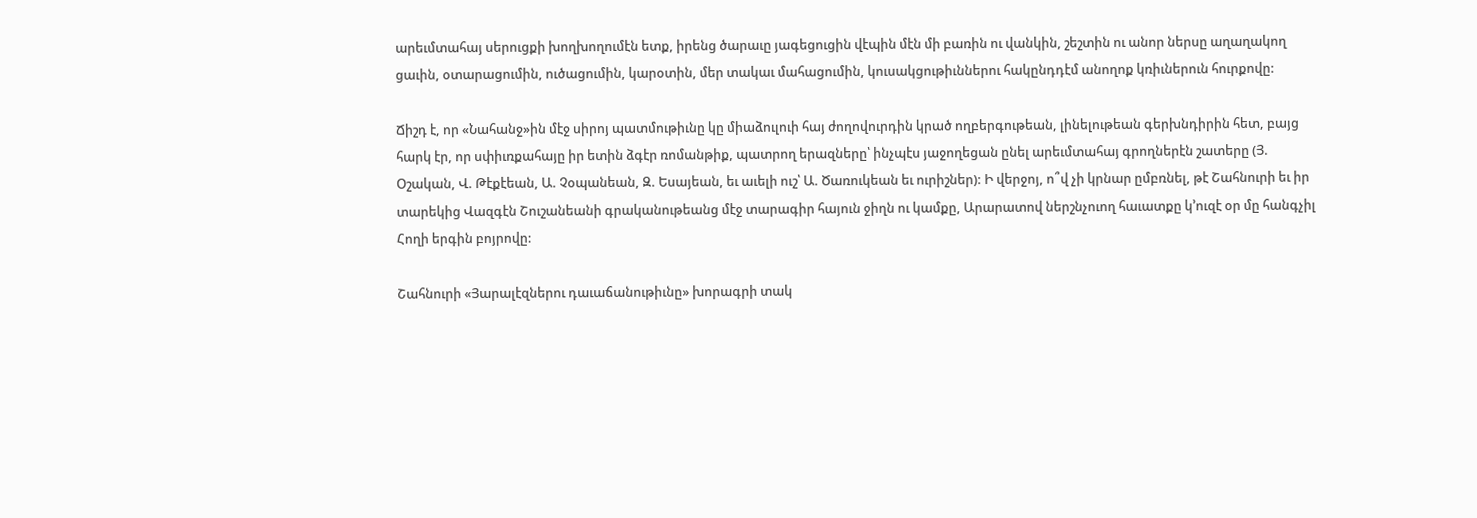արեւմտահայ սերուցքի խողխողումէն ետք, իրենց ծարաւը յագեցուցին վէպին մէն մի բառին ու վանկին, շեշտին ու անոր ներսը աղաղակող ցաւին, օտարացումին, ուծացումին, կարօտին, մեր տակաւ մահացումին, կուսակցութիւններու հակընդդէմ անողոք կռիւներուն հուրքովը:

Ճիշդ է, որ «Նահանջ»ին մէջ սիրոյ պատմութիւնը կը միաձուլուի հայ ժողովուրդին կրած ողբերգութեան, լինելութեան գերխնդիրին հետ, բայց հարկ էր, որ սփիւռքահայը իր ետին ձգէր ռոմանթիք, պատրող երազները՝ ինչպէս յաջողեցան ընել արեւմտահայ գրողներէն շատերը (Յ. Օշական, Վ. Թէքէեան, Ա. Չօպանեան, Զ. Եսայեան, եւ աւելի ուշ՝ Ա. Ծառուկեան եւ ուրիշներ): Ի վերջոյ, ո՞վ չի կրնար ըմբռնել, թէ Շահնուրի եւ իր տարեկից Վազգէն Շուշանեանի գրականութեանց մէջ տարագիր հայուն ջիղն ու կամքը, Արարատով ներշնչուող հաւատքը կ՚ուզէ օր մը հանգչիլ Հողի երգին բոյրովը:

Շահնուրի «Յարալէզներու դաւաճանութիւնը» խորագրի տակ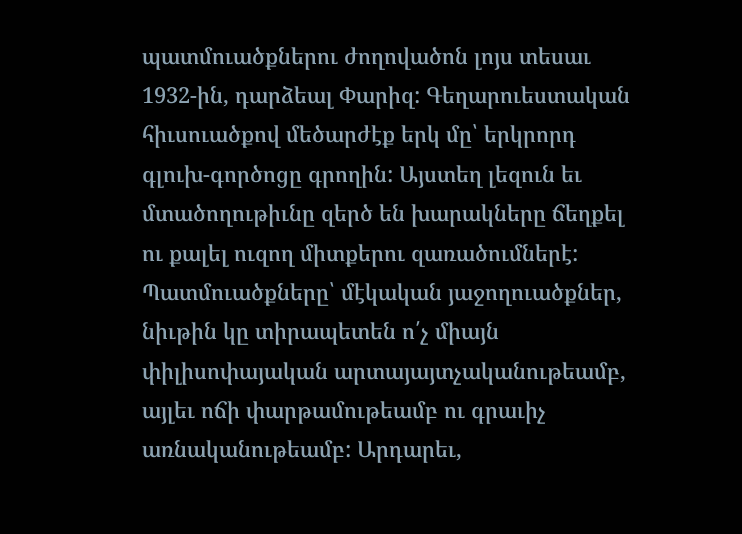պատմուածքներու ժողովածոն լոյս տեսաւ 1932-ին, դարձեալ Փարիզ: Գեղարուեստական հիւսուածքով մեծարժէք երկ մը՝ երկրորդ գլուխ-գործոցը գրողին: Այստեղ լեզուն եւ մտածողութիւնը զերծ են խարակները ճեղքել ու քալել ուզող միտքերու զառածումներէ: Պատմուածքները՝ մէկական յաջողուածքներ, նիւթին կը տիրապետեն ո՛չ միայն փիլիսոփայական արտայայտչականութեամբ, այլեւ ոճի փարթամութեամբ ու գրաւիչ առնականութեամբ: Արդարեւ,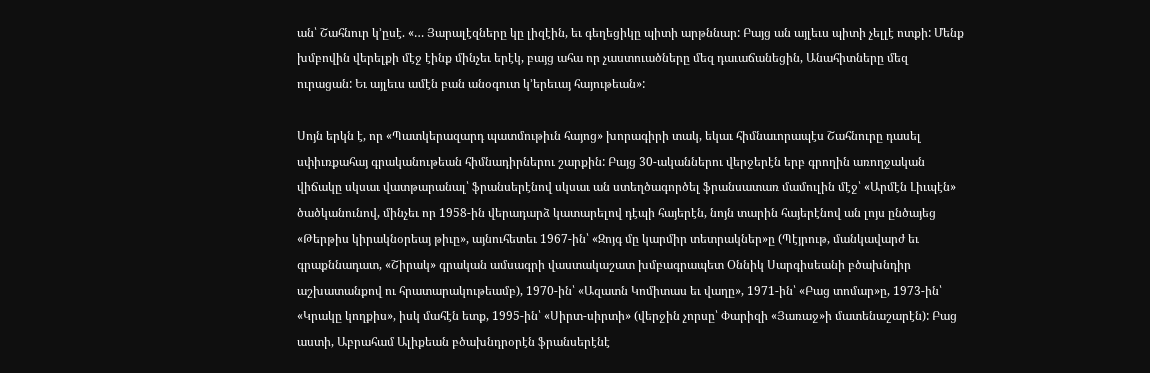ան՝ Շահնուր կ՚ըսէ. «… Յարալէզները կը լիզէին, եւ գեղեցիկը պիտի արթննար: Բայց ան այլեւս պիտի չելլէ ոտքի: Մենք խմբովին վերելքի մէջ էինք մինչեւ երէկ, բայց ահա որ չաստուածները մեզ դաւաճանեցին, Անահիտները մեզ ուրացան: Եւ այլեւս ամէն բան անօգուտ կ՚երեւայ հայութեան»:

Սոյն երկն է, որ «Պատկերազարդ պատմութիւն հայոց» խորագիրի տակ, եկաւ հիմնաւորապէս Շահնուրը դասել սփիւռքահայ գրականութեան հիմնադիրներու շարքին: Բայց 30-ականներու վերջերէն երբ գրողին առողջական վիճակը սկսաւ վատթարանալ՝ ֆրանսերէնով սկսաւ ան ստեղծագործել ֆրանսատառ մամուլին մէջ՝ «Արմէն Լիւպէն» ծածկանունով, մինչեւ որ 1958-ին վերադարձ կատարելով դէպի հայերէն, նոյն տարին հայերէնով ան լոյս ընծայեց «Թերթիս կիրակնօրեայ թիւը», այնուհետեւ 1967-ին՝ «Զոյգ մը կարմիր տետրակներ»ը (Պէյրութ, մանկավարժ եւ գրաքննադատ, «Շիրակ» գրական ամսագրի վաստակաշատ խմբագրապետ Օննիկ Սարգիսեանի բծախնդիր աշխատանքով ու հրատարակութեամբ), 1970-ին՝ «Ազատն Կոմիտաս եւ վաղը», 1971-ին՝ «Բաց տոմար»ը, 1973-ին՝ «Կրակը կողքիս», իսկ մահէն ետք, 1995-ին՝ «Սիրտ-սիրտի» (վերջին չորսը՝ Փարիզի «Յառաջ»ի մատենաշարէն): Բաց աստի, Աբրահամ Ալիքեան բծախնդրօրէն ֆրանսերէնէ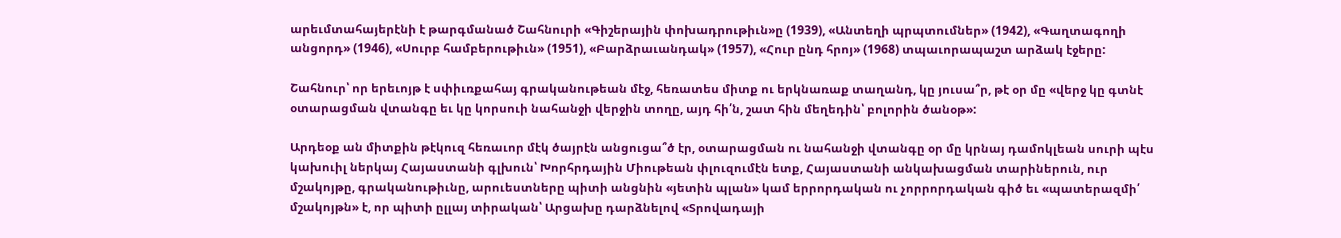արեւմտահայերէնի է թարգմանած Շահնուրի «Գիշերային փոխադրութիւն»ը (1939), «Անտեղի պրպտումներ» (1942), «Գաղտագողի անցորդ» (1946), «Սուրբ համբերութիւն» (1951), «Բարձրաւանդակ» (1957), «Հուր ընդ հրոյ» (1968) տպաւորապաշտ արձակ էջերը:

Շահնուր՝ որ երեւոյթ է սփիւռքահայ գրականութեան մէջ, հեռատես միտք ու երկնառաք տաղանդ, կը յուսա՞ր, թէ օր մը «վերջ կը գտնէ օտարացման վտանգը եւ կը կորսուի նահանջի վերջին տողը, այդ հի՛ն, շատ հին մեղեդին՝ բոլորին ծանօթ»:

Արդեօք ան միտքին թէկուզ հեռաւոր մէկ ծայրէն անցուցա՞ծ էր, օտարացման ու նահանջի վտանգը օր մը կրնայ դամոկլեան սուրի պէս կախուիլ ներկայ Հայաստանի գլխուն՝ Խորհրդային Միութեան փլուզումէն ետք, Հայաստանի անկախացման տարիներուն, ուր մշակոյթը, գրականութիւնը, արուեստները պիտի անցնին «յետին պլան» կամ երրորդական ու չորրորդական գիծ եւ «պատերազմի՛ մշակոյթն» է, որ պիտի ըլլայ տիրական՝ Արցախը դարձնելով «Տրովադայի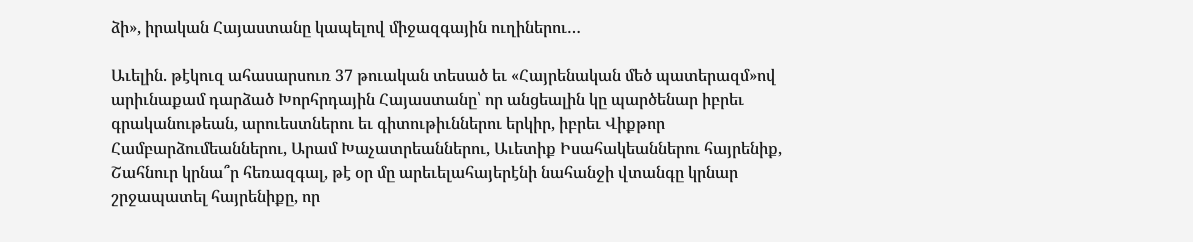ձի», իրական Հայաստանը կապելով միջազգային ուղիներու…

Աւելին. թէկուզ ահասարսուռ 37 թուական տեսած եւ «Հայրենական մեծ պատերազմ»ով արիւնաքամ դարձած Խորհրդային Հայաստանը՝ որ անցեալին կը պարծենար իբրեւ գրականութեան, արուեստներու եւ գիտութիւններու երկիր, իբրեւ Վիքթոր Համբարձումեաններու, Արամ Խաչատրեաններու, Աւետիք Իսահակեաններու հայրենիք, Շահնուր կրնա՞ր հեռազգալ, թէ օր մը արեւելահայերէնի նահանջի վտանգը կրնար շրջապատել հայրենիքը, որ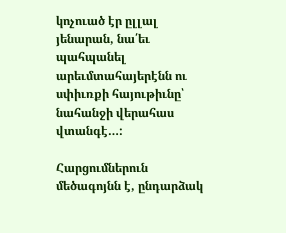կոչուած էր ըլլալ յենարան, նա՛եւ պահպանել արեւմտահայերէնն ու սփիւռքի հայութիւնը՝ նահանջի վերահաս վտանգէ…:

Հարցումներուն մեծագոյնն է, ընդարձակ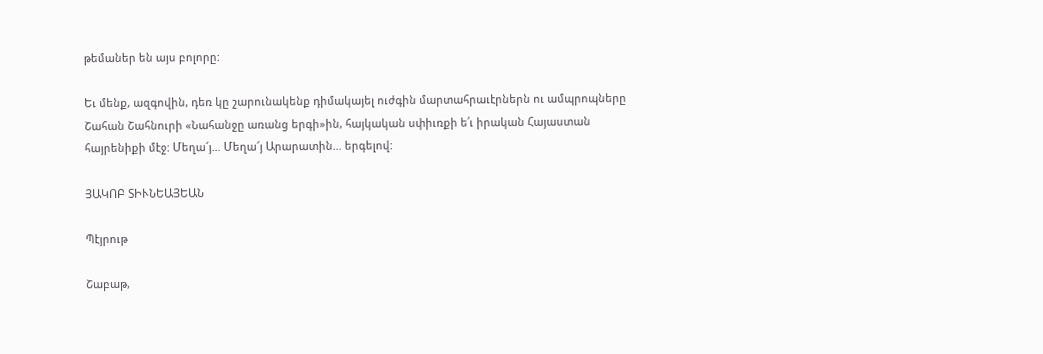թեմաներ են այս բոլորը:

Եւ մենք, ազգովին, դեռ կը շարունակենք դիմակայել ուժգին մարտահրաւէրներն ու ամպրոպները Շահան Շահնուրի «Նահանջը առանց երգի»ին, հայկական սփիւռքի ե՛ւ իրական Հայաստան հայրենիքի մէջ: Մեղա՜յ… Մեղա՜յ Արարատին… երգելով:

ՅԱԿՈԲ ՏԻՒՆԵԱՅԵԱՆ

Պէյրութ

Շաբաթ,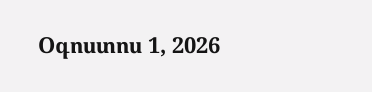Օգոստոս 1, 2026